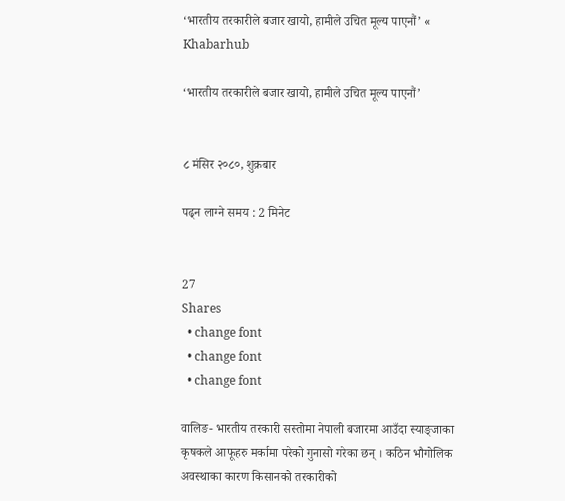‘भारतीय तरकारीले बजार खायो, हामीले उचित मूल्य पाएनौं’ « Khabarhub

‘भारतीय तरकारीले बजार खायो, हामीले उचित मूल्य पाएनौं’


८ मंसिर २०८०, शुक्रबार

पढ्न लाग्ने समय : 2 मिनेट


27
Shares
  • change font
  • change font
  • change font

वालिङ- भारतीय तरकारी सस्तोमा नेपाली बजारमा आउँदा स्याङ्जाका कृषकले आफूहरु मर्कामा परेको गुनासो गरेका छन् । कठिन भौगोलिक अवस्थाका कारण किसानको तरकारीको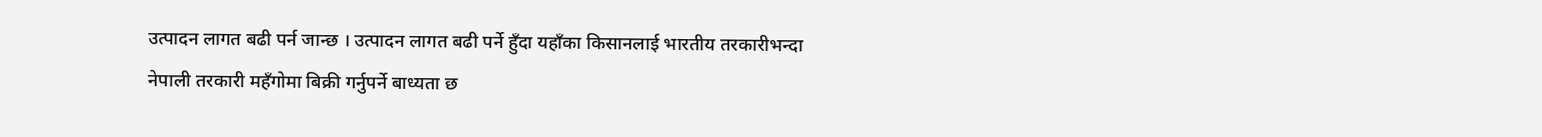उत्पादन लागत बढी पर्न जान्छ । उत्पादन लागत बढी पर्ने हुँदा यहाँका किसानलाई भारतीय तरकारीभन्दा नेपाली तरकारी महँगोमा बिक्री गर्नुपर्ने बाध्यता छ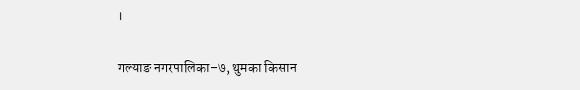।

गल्याङ नगरपालिका–७, थुमका किसान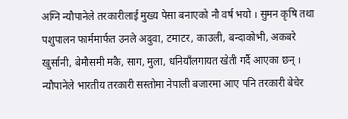अग्नि न्यौपानेले तरकारीलाई मुख्य पेसा बनाएको नौ वर्ष भयो । सुमन कृषि तथा पशुपालन फार्ममार्फत उनले अदुवा, टमाटर, काउली, बन्दाकोभी, अकबरे खुर्सानी, बेमौसमी मकै, साग, मुला, धनियाँलगायत खेती गर्दै आएका छन् । न्यौपानेले भारतीय तरकारी सस्तोमा नेपाली बजारमा आए पनि तरकारी बेचेर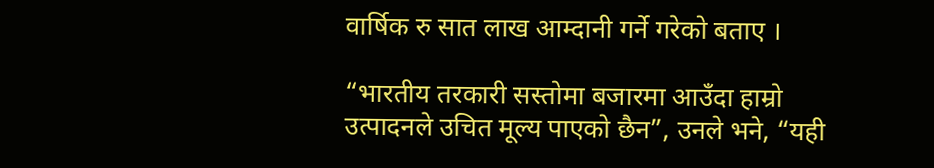वार्षिक रु सात लाख आम्दानी गर्ने गरेको बताए ।

“भारतीय तरकारी सस्तोमा बजारमा आउँदा हाम्रो उत्पादनले उचित मूल्य पाएको छैन”, उनले भने, “यही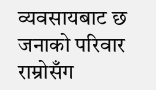व्यवसायबाट छ जनाको परिवार राम्रोसँग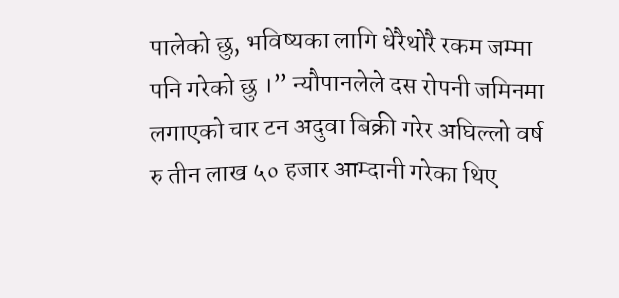पालेको छु, भविष्यका लागि धेरैथोरै रकम जम्मा पनि गरेको छु ।” न्यौपानलेले दस रोपनी जमिनमा लगाएको चार टन अदुवा बिक्री गरेर अघिल्लो वर्ष रु तीन लाख ५० हजार आम्दानी गरेका थिए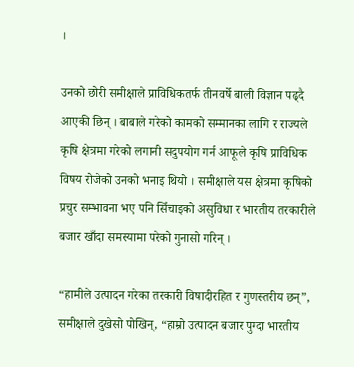।

उनको छोरी समीक्षाले प्राविधिकतर्फ तीनवर्षे बाली विज्ञान पढ्दै आएकी छिन् । बाबाले गरेको कामको सम्मानका लागि र राज्यले कृषि क्षेत्रमा गरेको लगानी सदुपयोग गर्न आफूले कृषि प्राविधिक विषय रोजेको उनको भनाइ थियो । समीक्षाले यस क्षेत्रमा कृषिको प्रचुर सम्भावना भए पनि सिँचाइको असुविधा र भारतीय तरकारीले बजार खाँदा समस्यामा परेको गुनासो गरिन् ।

“हामीले उत्पादन गरेका तरकारी विषादीरहित र गुणस्तरीय छन्”, समीक्षाले दुखेसो पोखिन्, “हाम्रो उत्पादन बजार पुग्दा भारतीय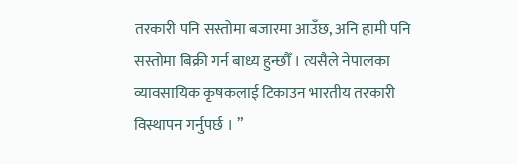तरकारी पनि सस्तोमा बजारमा आउँछ, अनि हामी पनि सस्तोमा बिक्री गर्न बाध्य हुन्छौँ । त्यसैले नेपालका व्यावसायिक कृषकलाई टिकाउन भारतीय तरकारी विस्थापन गर्नुपर्छ । ”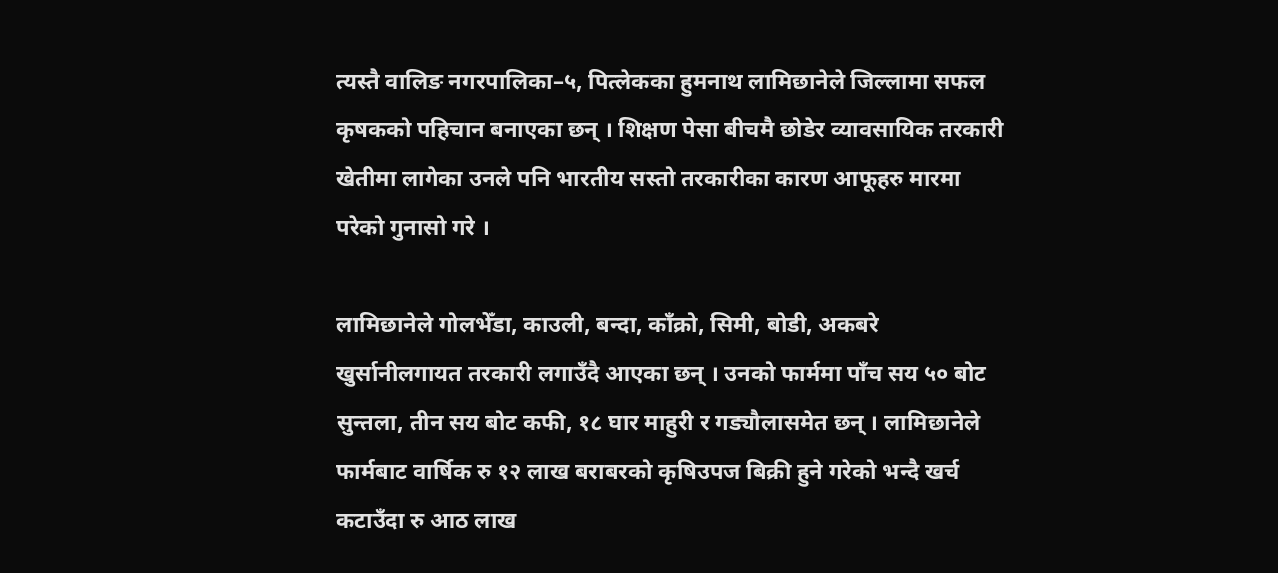त्यस्तै वालिङ नगरपालिका–५, पित्लेकका हुमनाथ लामिछानेले जिल्लामा सफल कृषकको पहिचान बनाएका छन् । शिक्षण पेसा बीचमै छोडेर व्यावसायिक तरकारी खेतीमा लागेका उनले पनि भारतीय सस्तो तरकारीका कारण आफूहरु मारमा परेको गुनासो गरे ।

लामिछानेले गोलभेँडा, काउली, बन्दा, काँक्रो, सिमी, बोडी, अकबरे खुर्सानीलगायत तरकारी लगाउँदै आएका छन् । उनको फार्ममा पाँच सय ५० बोट सुन्तला, तीन सय बोट कफी, १८ घार माहुरी र गड्यौलासमेत छन् । लामिछानेले फार्मबाट वार्षिक रु १२ लाख बराबरको कृषिउपज बिक्री हुने गरेको भन्दै खर्च कटाउँदा रु आठ लाख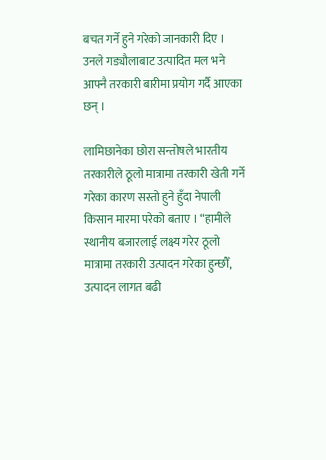बचत गर्ने हुने गरेको जानकारी दिए । उनले गड्यौलाबाट उत्पादित मल भने आफ्नै तरकारी बारीमा प्रयोग गर्दै आएका छन् ।

लामिछानेका छोरा सन्तोषले भारतीय तरकारीले ठूलो मात्रामा तरकारी खेती गर्ने गरेका कारण सस्तो हुने हुँदा नेपाली किसान मारमा परेको बताए । “हामीले स्थानीय बजारलाई लक्ष्य गरेर ठूलो मात्रामा तरकारी उत्पादन गरेका हुन्छौँ, उत्पादन लागत बढी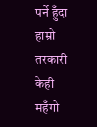पर्ने हुँदा हाम्रो तरकारी केही महँगो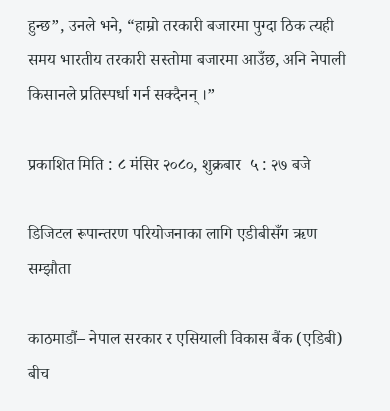हुन्छ”, उनले भने, “हाम्रो तरकारी बजारमा पुग्दा ठिक त्यही समय भारतीय तरकारी सस्तोमा बजारमा आउँछ, अनि नेपाली किसानले प्रतिस्पर्धा गर्न सक्दैनन् ।”

प्रकाशित मिति : ८ मंसिर २०८०, शुक्रबार  ५ : २७ बजे

डिजिटल रूपान्तरण परियोजनाका लागि एडीबीसँग ऋण सम्झौता

काठमाडौं– नेपाल सरकार र एसियाली विकास बैंक (एडिबी) बीच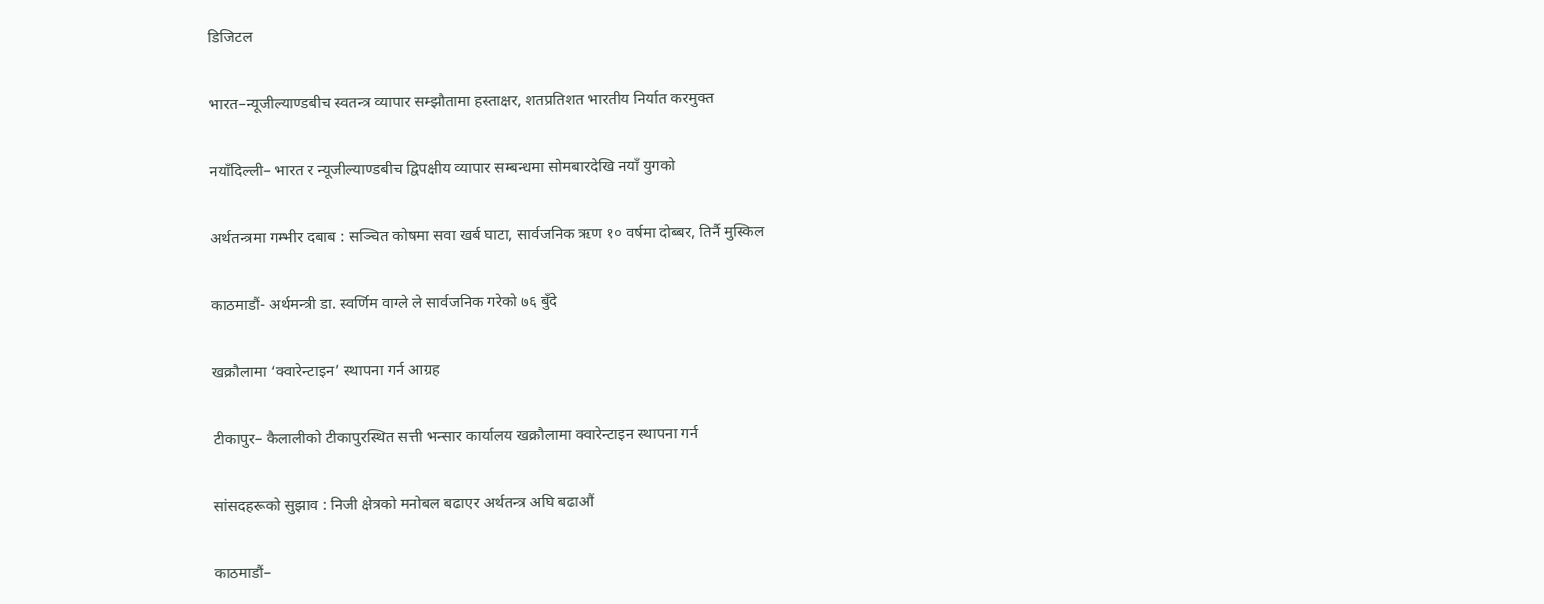डिजिटल

भारत–न्यूजील्याण्डबीच स्वतन्त्र व्यापार सम्झौतामा हस्ताक्षर, शतप्रतिशत भारतीय निर्यात करमुक्त

नयाँदिल्ली– भारत र न्यूजील्याण्डबीच द्विपक्षीय व्यापार सम्बन्धमा सोमबारदेखि नयाँ युगको

अर्थतन्त्रमा गम्भीर दबाब : सञ्चित कोषमा सवा खर्ब घाटा, सार्वजनिक ऋण १० वर्षमा दोब्बर, तिर्नै मुस्किल

काठमाडौं- अर्थमन्त्री डा. स्वर्णिम वाग्ले ले सार्वजनिक गरेको ७६ बुँदे

खक्रौलामा ‘क्वारेन्टाइन’ स्थापना गर्न आग्रह

टीकापुर– कैलालीको टीकापुरस्थित सत्ती भन्सार कार्यालय खक्रौलामा क्वारेन्टाइन स्थापना गर्न

सांसदहरूको सुझाव : निजी क्षेत्रको मनोबल बढाएर अर्थतन्त्र अघि बढाऔं

काठमाडौं–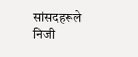सांसदहरूले निजी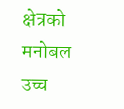क्षेत्रको मनोबल उच्च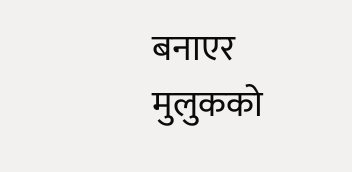बनाएर मुलुकको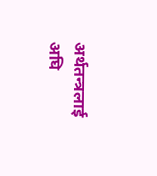अर्थतन्त्रलाई अघि